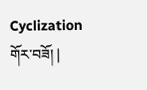Cyclization གོར་བཟོ། |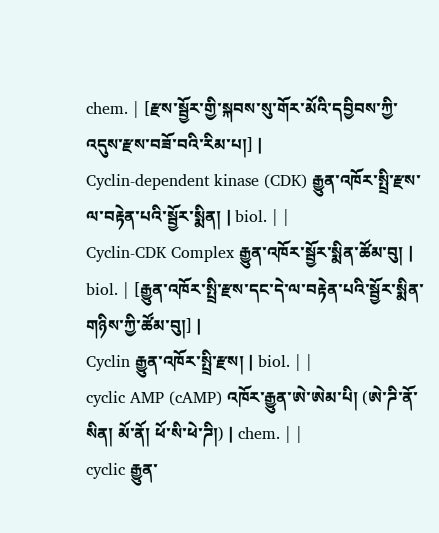chem. | [རྫས་སྦྱོར་གྱི་སྐབས་སུ་གོར་མོའི་དབྱིབས་ཀྱི་འདུས་རྫས་བཟོ་བའི་རིམ་པ།] |
Cyclin-dependent kinase (CDK) རྒྱུན་འཁོར་སྤྲི་རྫས་ལ་བརྟེན་པའི་སྦྱོར་སྨིན། | biol. | |
Cyclin-CDK Complex རྒྱུན་འཁོར་སྦྱོར་སྨིན་ཚོམ་བུ། | biol. | [རྒྱུན་འཁོར་སྤྲི་རྫས་དང་དེ་ལ་བརྟེན་པའི་སྦྱོར་སྨིན་གཉིས་ཀྱི་ཚོམ་བུ།] |
Cyclin རྒྱུན་འཁོར་སྤྲི་རྫས། | biol. | |
cyclic AMP (cAMP) འཁོར་རྒྱུན་ཨེ་ཨེམ་པི། (ཨེ་ཌི་ནོ་སིན། མོ་ནོ། ཕོ་སི་ཕེ་ཌི།) | chem. | |
cyclic རྒྱུན་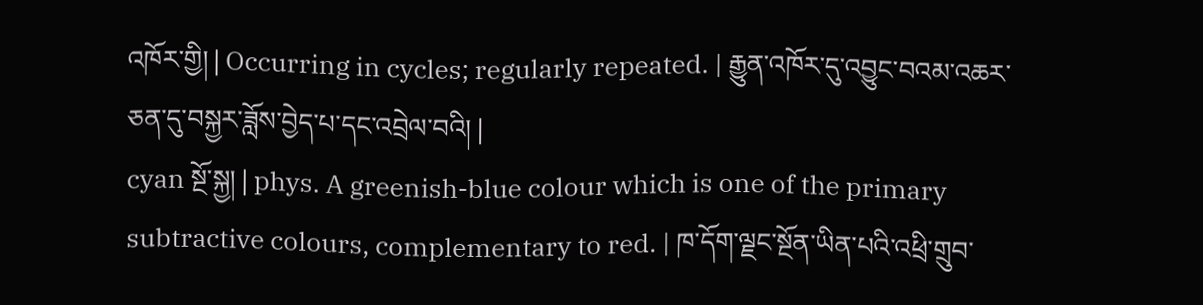འཁོར་གྱི། | Occurring in cycles; regularly repeated. | རྒྱུན་འཁོར་དུ་འབྱུང་བའམ་འཆར་ཅན་དུ་བསྐྱར་ཟློས་བྱེད་པ་དང་འབྲེལ་བའི། |
cyan སྔོ་སྐྱ། | phys. A greenish-blue colour which is one of the primary subtractive colours, complementary to red. | ཁ་དོག་ལྗང་སྔོན་ཡིན་པའི་འཕྲི་གྲུབ་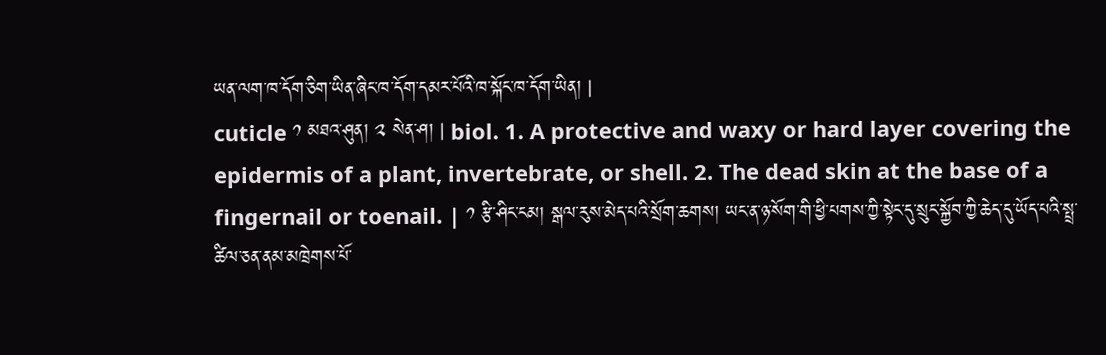ཡན་ལག་ཁ་དོག་ཅིག་ཡིན་ཞིང་ཁ་དོག་དམར་པོའི་ཁ་སྐོང་ཁ་དོག་ཡིན། |
cuticle ༡ མཐའ་ཤུན། ༢ སེན་ཤ། | biol. 1. A protective and waxy or hard layer covering the epidermis of a plant, invertebrate, or shell. 2. The dead skin at the base of a fingernail or toenail. | ༡ རྩི་ཤིང་ངམ། སྒལ་རུས་མེད་པའི་སྲོག་ཆགས། ཡང་ན་ཉ་སོག་གི་ཕྱི་པགས་ཀྱི་སྟེང་དུ་སྲུང་སྐྱོབ་ཀྱི་ཆེད་དུ་ཡོད་པའི་སྤྲ་ཚིལ་ཅན་ནམ་མཁྲེགས་པོ་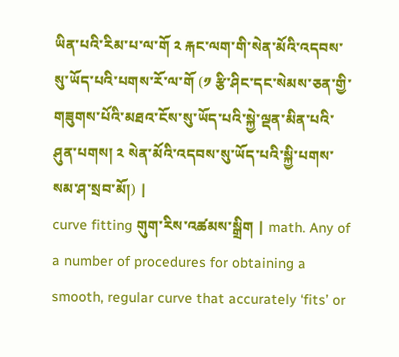ཡིན་པའི་རིམ་པ་ལ་གོ ༢ རྐང་ལག་གི་སེན་མོའི་འདབས་སུ་ཡོད་པའི་པགས་རོ་ལ་གོ (༡ རྩི་ཤིང་དང་སེམས་ཅན་གྱི་གཟུགས་པོའི་མཐའ་ངོས་སུ་ཡོད་པའི་སྐྱེ་ལྡན་མིན་པའི་ཤུན་པགས། ༢ སེན་མོའི་འདབས་སུ་ཡོད་པའི་སྐྱི་པགས་སམ་ཤ་སྲབ་མོ།) |
curve fitting གུག་རིས་འཚམས་སྒྲིག | math. Any of a number of procedures for obtaining a smooth, regular curve that accurately ‘fits’ or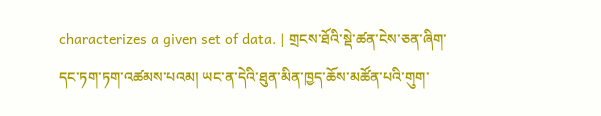characterizes a given set of data. | གྲངས་ཐོའི་སྡེ་ཚན་ངེས་ཅན་ཞིག་དང་ཏག་ཏག་འཚམས་པའམ། ཡང་ན་དེའི་ཐུན་མིན་ཁྱད་ཆོས་མཚོན་པའི་གུག་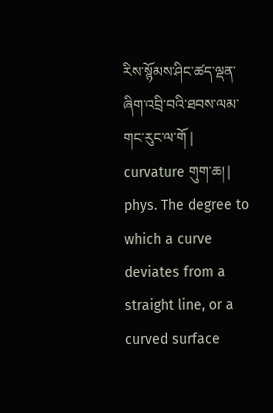རིས་སྙོམས་ཤིང་ཚད་ལྡན་ཞིག་འབྲི་བའི་ཐབས་ལམ་གང་རུང་ལ་གོ |
curvature གུག་ཆ། | phys. The degree to which a curve deviates from a straight line, or a curved surface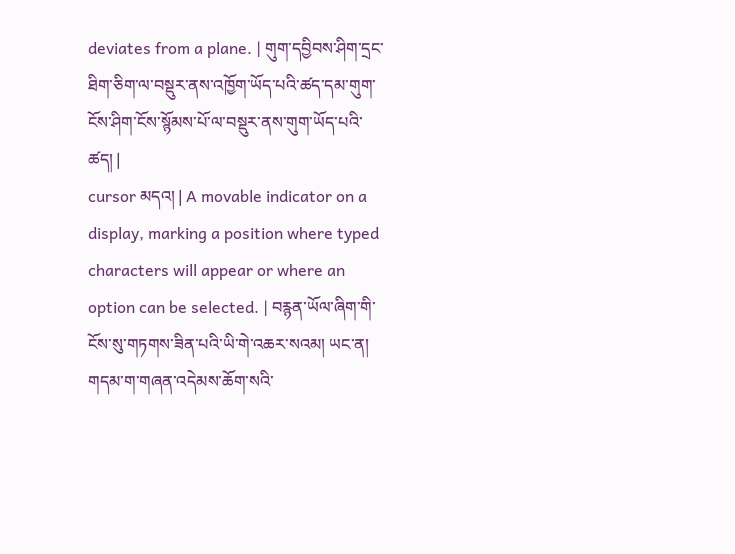deviates from a plane. | གུག་དབྱིབས་ཤིག་དྲང་ཐིག་ཅིག་ལ་བསྡུར་ནས་འཁྱོག་ཡོད་པའི་ཚད་དམ་གུག་ངོས་ཤིག་ངོས་སྙོམས་པོ་ལ་བསྡུར་ནས་གུག་ཡོད་པའི་ཚད། |
cursor མདའ། | A movable indicator on a display, marking a position where typed characters will appear or where an option can be selected. | བརྙན་ཡོལ་ཞིག་གི་ངོས་སུ་གཏགས་ཟིན་པའི་ཡི་གེ་འཆར་སའམ། ཡང་ན། གདམ་ག་གཞན་འདེམས་ཆོག་སའི་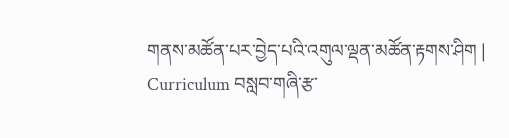གནས་མཚོན་པར་བྱེད་པའི་འགུལ་ལྡན་མཚོན་རྟགས་ཤིག |
Curriculum བསླབ་གཞི་རྩ་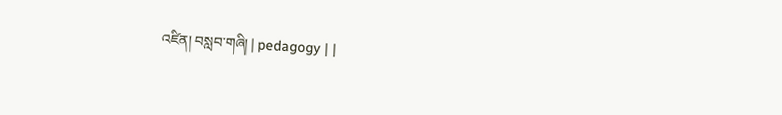འཛིན། བསླབ་གཞི། | pedagogy | |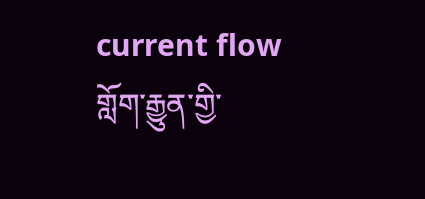current flow གློག་རྒྱུན་གྱི་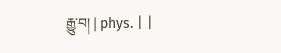རྒྱུ་བ། | phys. | |